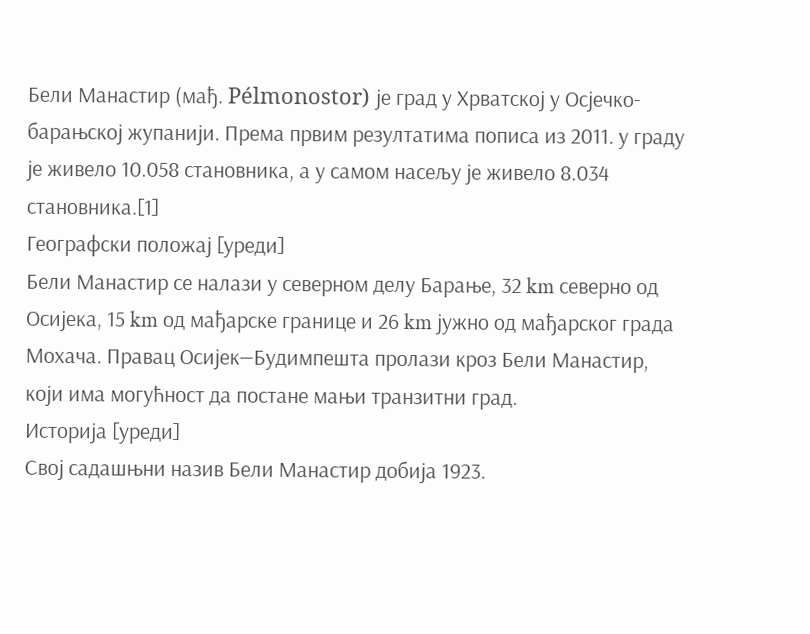Бели Манастир (мађ. Pélmonostor) је град у Хрватској у Осјечко-барањској жупанији. Према првим резултатима пописа из 2011. у граду је живело 10.058 становника, а у самом насељу је живело 8.034 становника.[1]
Географски положај [уреди]
Бели Манастир се налази у северном делу Барање, 32 km северно од Осијека, 15 km од мађарске границе и 26 km јужно од мађарског града Мохача. Правац Осијек—Будимпешта пролази кроз Бели Манастир, који има могућност да постане мањи транзитни град.
Историја [уреди]
Свој садашњни назив Бели Манастир добија 1923.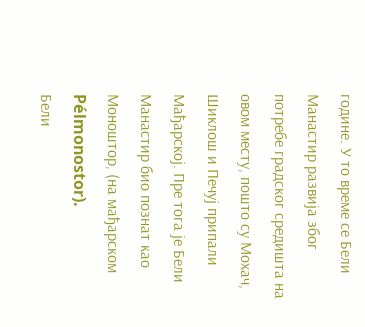године. У то време се Бели Манастир развија због потребе градског средишта на овом месту, пошто су Мохач, Шиклош и Печуј припали Мађарској. Пре тога је Бели Манастир био познат као Моноштор, (на мађарском Pélmonostor).
Бели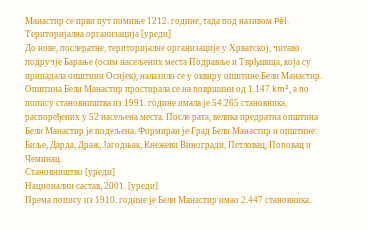Манастир се први пут помиње 1212. године, тада под називом Pél.
Територијална организација [уреди]
До нове, послератне, територијалне организације у Хрватској, читаво подручје Барање (осим насељених места Подравље и Тврђавица, која су припадала општини Осијек), налазило се у оквиру општине Бели Манастир. Општина Бели Манастир простирала се на површини од 1.147 km², а по попису становништва из 1991. године имала је 54.265 становника, распоређених у 52 насељена места. После рата, велика предратна општина Бели Манастир је подељена. Формиран је Град Бели Манастир и општине: Биље, Дарда, Драж, Јагодњак, Кнежеви Виногради, Петловац, Поповац и Чеминац.
Становништво [уреди]
Национални састав, 2001. [уреди]
Према попису из 1910. године је Бели Манастир имао 2.447 становника.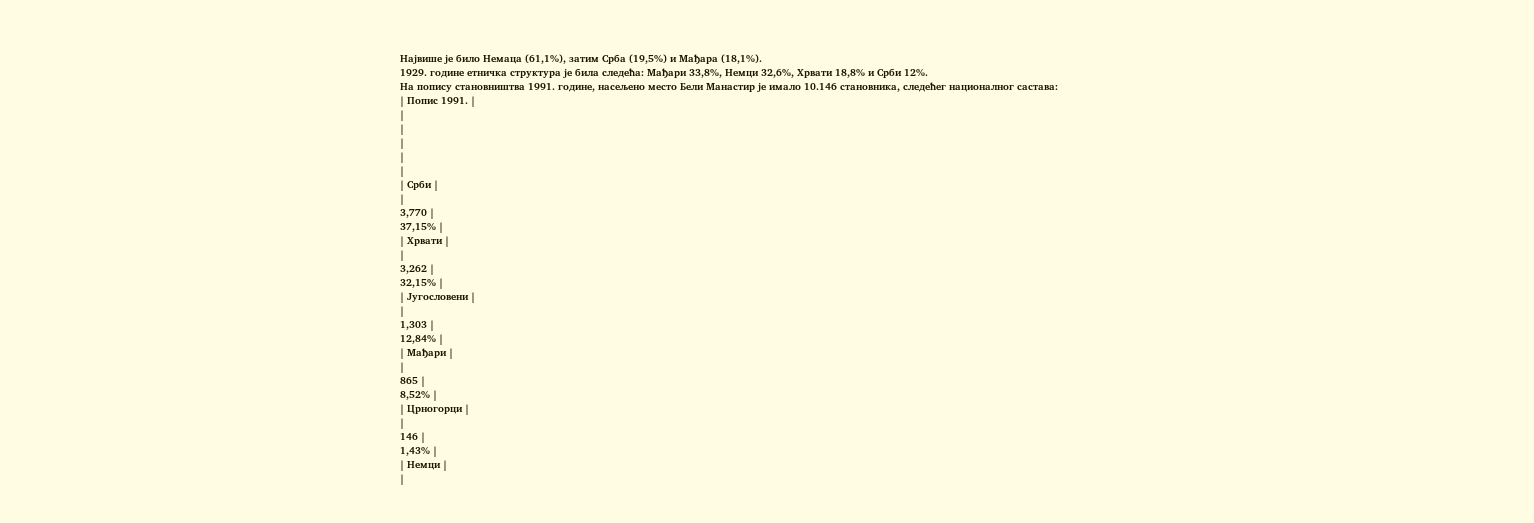Највише је било Немаца (61,1%), затим Срба (19,5%) и Мађара (18,1%).
1929. године етничка структура је била следећа: Мађари 33,8%, Немци 32,6%, Хрвати 18,8% и Срби 12%.
На попису становништва 1991. године, насељено место Бели Манастир је имало 10.146 становника, следећег националног састава:
| Попис 1991. |
|
|
|
|
|
| Срби |
|
3,770 |
37,15% |
| Хрвати |
|
3,262 |
32,15% |
| Југословени |
|
1,303 |
12,84% |
| Мађари |
|
865 |
8,52% |
| Црногорци |
|
146 |
1,43% |
| Немци |
|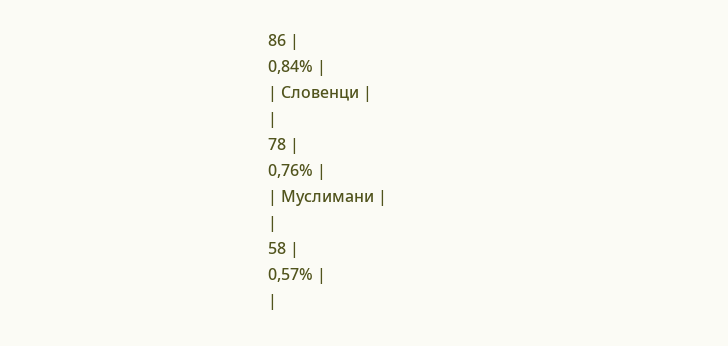86 |
0,84% |
| Словенци |
|
78 |
0,76% |
| Муслимани |
|
58 |
0,57% |
|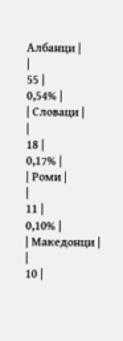Албанци |
|
55 |
0,54% |
| Словаци |
|
18 |
0,17% |
| Роми |
|
11 |
0,10% |
| Македонци |
|
10 |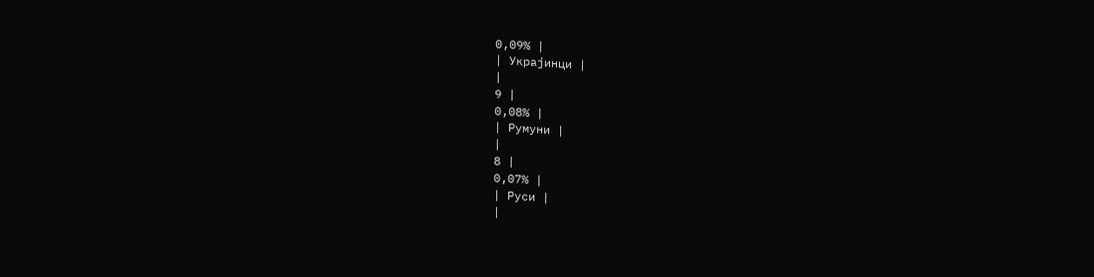0,09% |
| Украјинци |
|
9 |
0,08% |
| Румуни |
|
8 |
0,07% |
| Руси |
|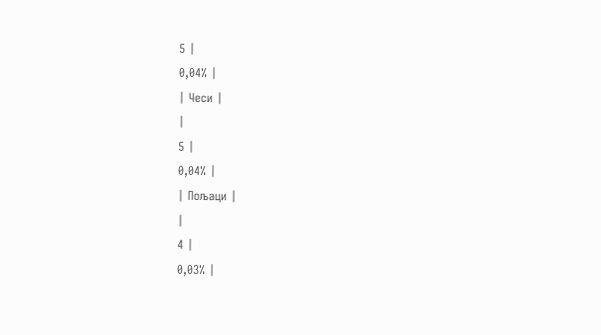5 |
0,04% |
| Чеси |
|
5 |
0,04% |
| Пољаци |
|
4 |
0,03% |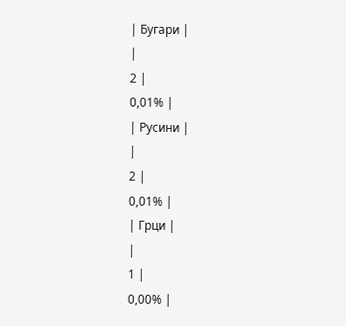| Бугари |
|
2 |
0,01% |
| Русини |
|
2 |
0,01% |
| Грци |
|
1 |
0,00% |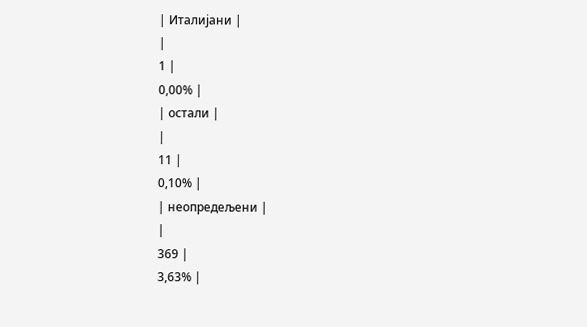| Италијани |
|
1 |
0,00% |
| остали |
|
11 |
0,10% |
| неопредељени |
|
369 |
3,63% |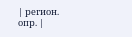| регион. опр. |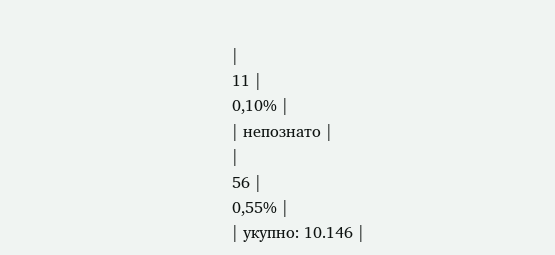|
11 |
0,10% |
| непознато |
|
56 |
0,55% |
| укупно: 10.146 |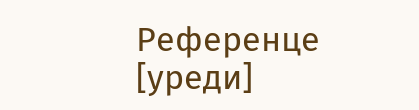Референце [уреди]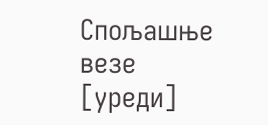Спољашње везе [уреди]